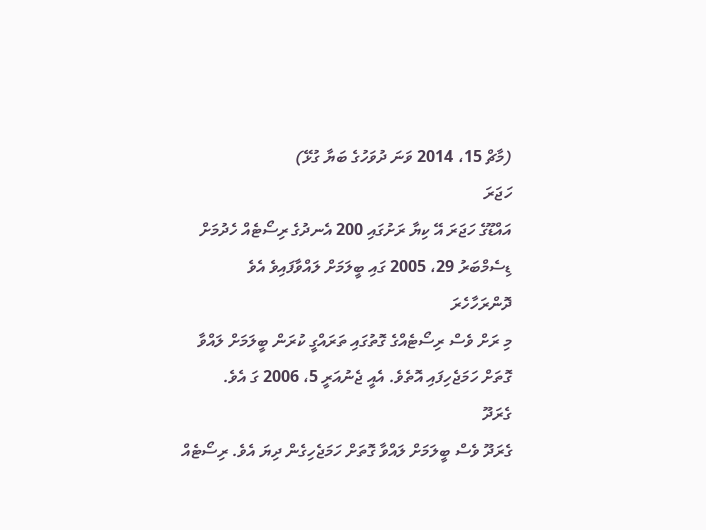(މާޗް 15، 2014 ވަނަ ދުވަހުގެ ބަޔާ ގުޅޭ)
ހަޖަރަ
އައްޑޫގެ ހަޖަރަ އޭ ކިޔާ ރަށުގައި 200 އެނދުގެ ރިސޯޓެއް ހެދުމަށް ޑިސެމްބަރު 29، 2005 ގައި ބީލަމަށް ލައްވާފައިވެ އެވެ
ދޮންރަހާހެރަ
މި ރަށް ވެސް ރިސޯޓެއްގެ ގޮތުގައި ތަރައްގީ ކުރަން ބީލަމަށް ލައްވާ ގޮތަށް ހަމަޖެހިފައި އޮތެވެ. އެއީ ޖެނުއަރީ 5، 2006 ގަ އެވެ.
ގެރަދޫ
ގެރަދޫ ވެސް ބީލަމަށް ލައްވާ ގޮތަށް ހަމަޖެހިގެން ދިޔަ އެވެ. ރިސޯޓެއް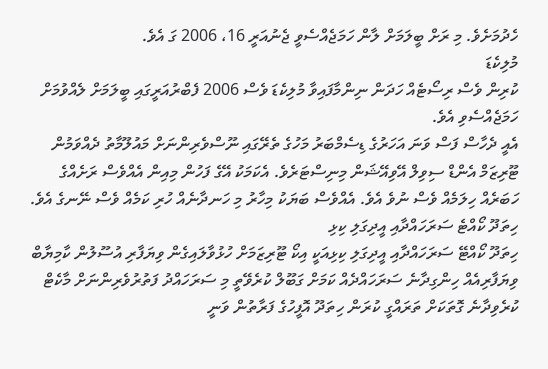ހެދުމަށެވެ. މި ރަށް ބީލަމަށް ލާން ހަމަޖެއްސެވީ ޖެނުއަރީ 16، 2006 ގަ އެވެ.
މުލިކެޑަ
ކުރިން ވެސް ރިސޯޓެއް ހަދަން ނިންމާފައިވާ މުލިކެޑަ ވެސް 2006 ފެބްރުއަރީގައި ބީލަމަށް ލެއްވުމަށް ހަމަޖެއްސެވި އެވެ.
އެއީ ދެހާސް ފަސް ވަނަ އަހަރުގެ ޑިސެމްބަރު މަހުގެ ތެރޭގައި ނޫސްވެރިންނަށް މައުލޫމާތު ދެއްވަމުން ޓޫރިޒަމް އެންޑް ސިވިލް އޭވިއޭޝަން މިނިސްޓަރެވެ. އެކަމަކު އޭގެ ފަހުން މިއިން އެއްވެސް ރަށެއްގެ ހަބަރެއް ހިލަމެއް ވެސް ނުވެ އެވެ. އެއްވެސް ބަޔަކު މިހާރު މި ހަނދާނެއް ހުރި ކަމެއް ވެސް ނޭނގެ އެވެ.
ހިތަދޫ ކޯއްޓެ ސަރަހައްދާއި އީދިގަލި ކިޅި
ހިތަދޫ ކޯއްޓޭ ސަރަހައްދާއި އީދިގަލި ކިޅިއަކީ އިކޯ ޓޫރިޒަމަށް ހުޅުވާލައިގެން ވިޔަފާރި އުސޫލުން ކާމިޔާބް ވިޔަފާރިއެއް ހިންގިދާނެ ސަރަހައްދެއް ކަމަށް ގަބޫލް ކުރެވޭތީ މި ސަރަހައްދު ފަތުރުވެރިންނަށް މާކެޓް ކުރެވިދާނެ ގޮތަކަށް ތަރައްގީ ކުރަން ހިތަދޫ އޮފީހުގެ ފަރާތުން ވަނީ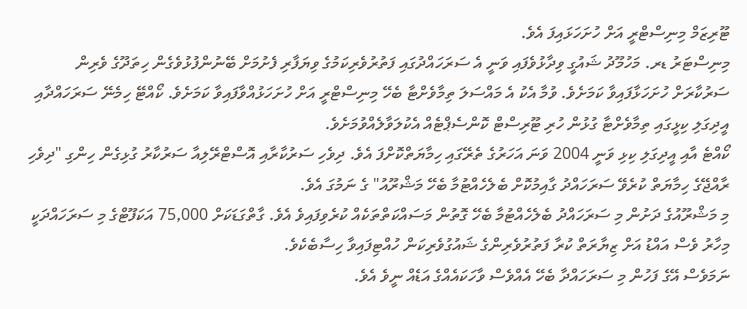ޓޫރިޒަމް މިނިސްޓްރީ އަށް ހުށަހަޅައިފަ އެވެ.
މިނިސްޓަރު ޑރ. މަހުމޫދު ޝައުގީ ވިދާޅުވެފައި ވަނީ އެ ސަރަހައްދުގައި ފަތުރުވެރިކަމުގެ ވިޔަފާރި ފެށުމަށް ބޭނުންފުޅުވެގެން ހިތަދޫގެ ވެރިން ސަރުކާރަށް ހުށަހަޅާފައިވާ ކަމަށެވެ. ވުމާ އެކު އެ މައްސަލަ ތިމާވެށްޓާ ބެހޭ މިނިސްޓްރީ އަށް ހުށަހަޅުއްވާފައިވާ ކަމަށެވެ. ކޯއްޓޭ ހިމެނޭ ސަރަހައްދާއި އީދިގަލި ކިޅީގައި ތިމާވެށްޓާ ގުޅުން ހުރި ޓޫރިސްޓް ކޮންސެޕްޓެއް އެކުލަވާލެއްވުމަށެވެ.
ކޯއްޓެ އާއި އީދިގަލި ކިޅި ވަނީ 2004 ވަނަ އަހަރުގެ ތެރޭގައި ހިމާޔަތްކޮށްފަ އެވެ. ދިވެހި ސަރުކާރާއި އޮސްޓްރޭލިއާ ސަރުކާރު ގުޅިގެން ހިންގި "ދިވެހި ރާއްޖޭގެ ހިމާޔަތް ކުރެވޭ ސަރަހައްދު ގާއިމުކޮށް ބެލެހެއްޓުމާ ބެހޭ މަޝްރޫއު" ގެ ނަމުގަ އެވެ.
މި މަޝްރޫއުގެ ދަށުން މި ސަރަހައްދު ބެލެހެއްޓުމާ ބެހޭ ގޮތުން މަސައްކަތްތަކެއް ކުރެވިފައިވެ އެވެ. ގާތްގަޑަކަށް 75,000 އަކަފޫޓްގެ މި ސަރަހައްދަކީ މިހާރު ވެސް އައްޑު އަށް ޒިޔާރަތް ކުރާ ފަތުރުވެރިންގެ ޝައުގުވެރިކަން ހުއްޓިފައިވާ ހިސާބެކެވެ.
ނަމަވެސް އޭގެ ފަހުން މި ސަރަހައްދާ ބެހޭ އެއްވެސް ވާހަކައެއްގެ އަޑެއް ނީވެ އެވެ.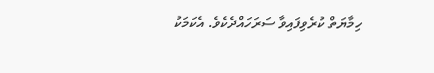ހިމާޔަތް ކުރެވިފައިވާ ސަރަހައްދެކެވެ. އެކަމަކު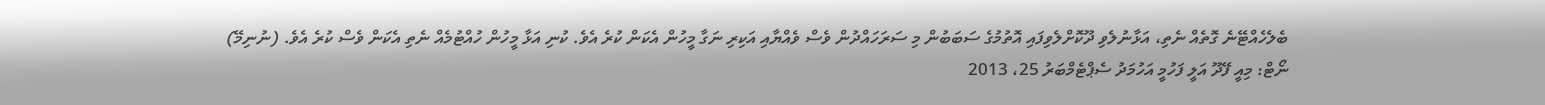ބެލެހެއްޓޭނެ ގޮތެއް ނެތި، އަޅާނުލެވި ދޫކޮށްލެވިފައި އޮތުމުގެ ސަބަބުން މި ސަރަހައްދުން ވެސް ވެއްޔާއި އަކިރި ނަގާ މީހުން އެކަން ކުރެ އެވެ. ކުނި އަޅާ މީހުން ހުއްޓުމެއް ނެތި އެކަން ވެސް ކުރެ އެވެ. (ނުނިމޭ)
ނޯޓް: މިއީ ފޭދޫ އަލީ ފަހުމީ އަހުމަދު ސެޕްޓެމްބަރު 25، 2013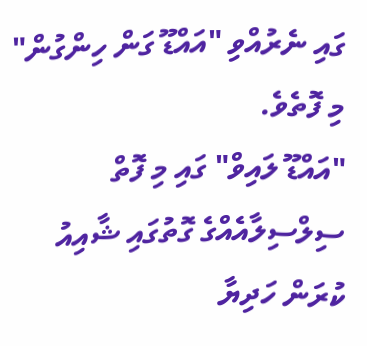ގައި ނެރުއްވި "އައްޑޫ ގަން ހިންގުން" މި ފޮތެވެ.
"އައްޑޫ ލައިވް" ގައި މި ފޮތް ސިލްސިލާއެއްގެ ގޮތުގައި ޝާއިއު ކުރަން ހަދިޔާ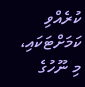ކުރެއްވި ކަމަށްޓަކައި، މި ނޫހުގެ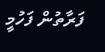ފަރާތުން ފަހުމީ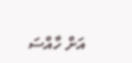އަށް ހާއްސަ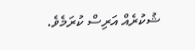ޝުކުރެއް އަރިސް ކުރަމެވެ.